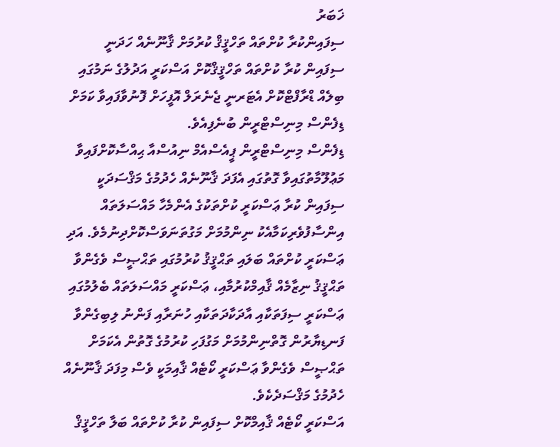ޚަބަރު
ސިފައިންކުރާ ކުށްތައް ތަހްޤީޤް ކުރުމަށް ޤާނޫނެއް ހަދަނީ
ސިފައިން ކުރާ ކުށްތައް ތަހްޤީޤްކޮށް އަސްކަރީ އަދުލުގެ ނަމުގައި ބިލެއް ޑްރާފްޓްކޮށް އެޓަރނީ ޖެނެރަލް އޮފީހަށް ފޮނުވާފައިވާ ކަމަށް ޑިފެންސް މިނިސްޓްރީން ބުނެފިއެވެ.
ޑިފެންސް މިނިސްޓްރީން ޕީއެސްއެމް ނިއުސްއާ ޙިއްސާކޮށްފައިވާ މަޢުލޫމާތުގައިވާ ގޮތުގައި އެފަދަ ޤާނޫނެއް ހެދުމުގެ މަޤްސަދަކީ ސިފައިން ކުރާ ޢަސްކަރީ ކުށްތަކުގެ އެންމެހާ މައްސަލަތައް އިންސާފުވެރިކަމާއެކު ނިންމުމަށް މަގުތަނަވަސްކޮށްދިނުމެވެ. އަދި ޢަސްކަރީ ކުށްތައް ބަލައި ތަޙްޤީޤު ކުރުމުގައި ތަޙްޞީސް ވެގެންވާ ތަޙްޤީޤު ނިޒާމެއް ޤާއިމްކުރުމާއި، ޢަސްކަރީ މައްސަލަތައް ބެލުމުގައި ޢަސްކަރީ ސިފަތަކާއި އާދަކާދަތަކާއި ހުނަރާއި ފަންނު ލިބިގެންވާ ފަނޑިޔާރުން ގޮތްނިންމުމަށް މަގުފަހި ކުރުމުގެ ގޮތުން އެކަމަށް ތަޙްޞީސް ވެގެންވާ ޢަސްކަރީ ކޯޓެއް ޤާއިމަކީ ވެސް މިފަދަ ޤާނޫނެއް ހެދުމުގެ މަޤްސަދެކެވެ.
އަސްކަރީ ކޯޓެއް ޤާއިމްކޮށް ސިފައިން ކުރާ ކުށްތައް ބަލާ ތަހްޤީޤް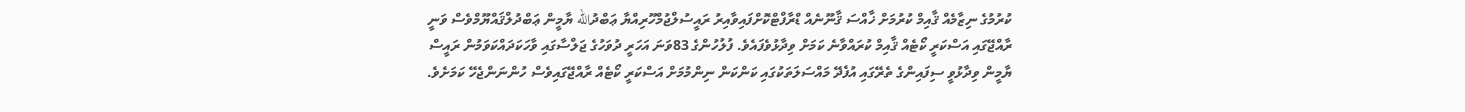ކުރުމުގެ ނިޒާމެއް ޤާއިމް ކުރުމަށް ޚާއްސަ ޤާނޫނެއް ޑްރާފްޓްކޮށްފައިވާއިރު ރައީސުލްޖުމްހޫރިއްޔާ ޢަބްދުالله ޔާމީން ޢަބްދުލްޤައްޔޫމްވެސް ވަނީ ރާއްޖޭގައި އަސްކަރީ ކޯޓެއް ޤާއިމް ކުރައްވާނެ ކަމަށް ވިދާޅުވެފައެވެ. ފުލުހުންގެ 83ވަނަ އަހަރީ ދުވަހުގެ ޖަލްސާގައި ވާހަކަދައްކަވަމުން ރައީސް ޔާމީން ވިދާޅުވީ ސިފައިންގެ ތެރޭގައި އުފެދޭ މައްސަލަތަކުގައި ކަންކަން ނިންމުމަށް އަސްކަރީ ކޯޓެއް ރާއްޖޭގައިވެސް ހުންނަންޖެހޭ ކަމަށެވެ.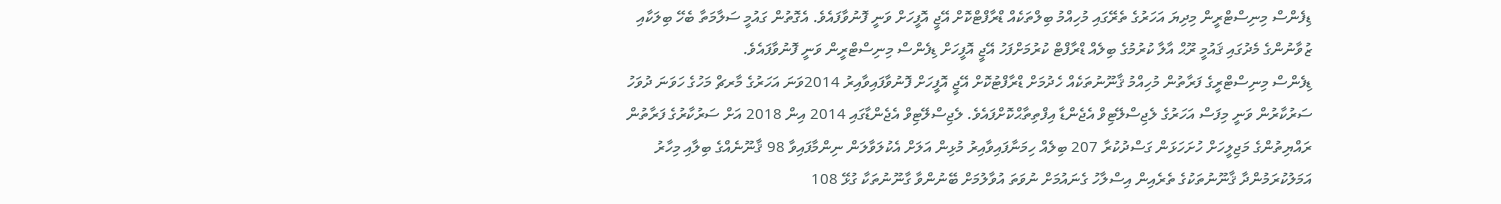ޑިފެންސް މިނިސްޓްރީން މިދިޔަ އަހަރުގެ ތެރޭގައި މުހިއްމު ބިލްތަކެއް ޑްރާފްޓްކޮށް އޭޖީ އޮފީހަށް ވަނީ ފޮނުވާފައެވެ. އެގޮތުން ގައުމީ ސަލާމަތާ ބެހޭ ބިލަކާއި ޒުވާނުންގެ މެދުގައި ޤައުމީ ރޫޙް އާލާ ކުރުމުގެ ބިލެއް ޑްރާފްޓް ކުރުމަށްފަހު އޭޖީ އޮފީހަށް ޑިފެންސް މިނިސްޓްރީން ވަނީ ފޮނުވާފައެވެ.
ޑިފެންސް މިނިސްޓްރީގެ ފަރާތުން މުހިއްމު ޤާނޫނުތަކެއް ހެދުމަށް ޑްރާފްޓުކޮށް އޭޖީ އޮފީހަށް ފޮނުވާފައިވާއިރު 2014ވަނަ އަހަރުގެ މާރޗް މަހުގެ ހަވަނަ ދުވަހު ސަރުކާރުން ވަނީ މިފަސް އަހަރުގެ ލެޖިސްލޭޓިވް އެޖެންޑާ އިފްތިތާޙްކޮށްފައެވެ. ލެޖިސްލޭޓިވް އެޖެންޑާގައި 2014 އިން 2018 އަށް ސަރުކާރުގެ ފަރާތުން ރައްޔިތުންގެ މަޖިލީހަށް ހުށަހަޅަން ގަސްދުކުރާ 207 ބިލެއް ހިމަނާފައިވާއިރު މުޅިން އަލަށް އެކުލަވާލަން ނިންމާފައިވާ 98 ޤާނޫނެއްގެ ބިލާއި މިހާރު އަމަލުކުރަމުންދާ ޤާނޫނުތަކުގެ ތެރެއިން އިސްލާހު ގެނައުމަށް ނުވަތަ އުވާލުމަށް ބޭނުންވާ ގާނޫނުތަކާ ގުޅޭ 108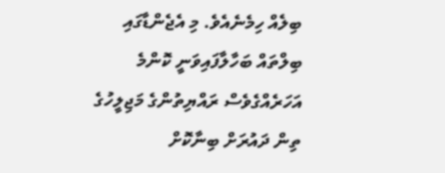ބިލެއް ހިމެނެއެވެ. މި އެޖެންޑާގައި ބިލްތައް ބަހާލާފައިވަނީ ކޮންމެ އަހަރެއްގެވެސް ރައްޔިތުންގެ މަޖިލީހުގެ ތިން ދައުރަށް ބިނާކޮށް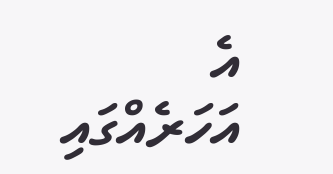އެ އަހަރެއްގައި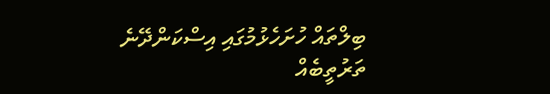ބިލްތައް ހުށަހެޅުމުގައި އިސްކަންދޭނެ ތަރުތީބެއް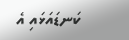ކަނޑައަޅައި އެ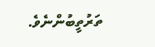ތަރުތީބުންނެވެ.